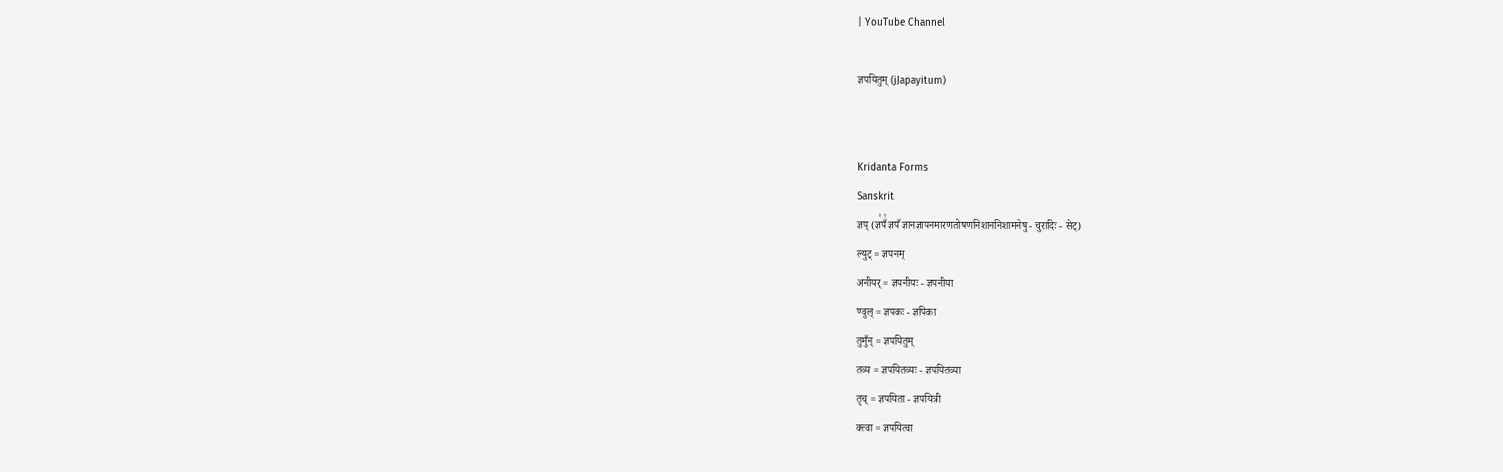| YouTube Channel

ज्ञपयितुम् (jJapayitum)


Kridanta Forms
Sanskrit
ज्ञप् (ज्ञ꣡पँ꣡ ज्ञपँ ज्ञानज्ञापनमारणतोषणनिशाननिशामनेषु - चुरादिः - सेट्)
ल्युट् = ज्ञपनम्
अनीयर् = ज्ञपनीयः - ज्ञपनीया
ण्वुल् = ज्ञपकः - ज्ञपिका
तुमुँन् = ज्ञपयितुम्
तव्य = ज्ञपयितव्यः - ज्ञपयितव्या
तृच् = ज्ञपयिता - ज्ञपयित्री
क्त्वा = ज्ञपयित्वा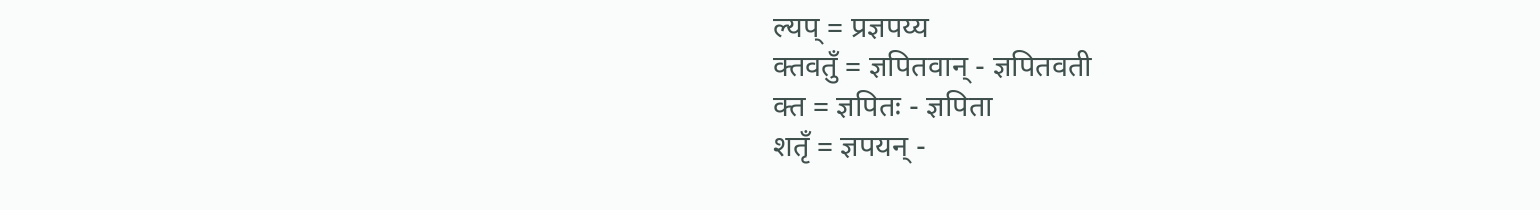ल्यप् = प्रज्ञपय्य
क्तवतुँ = ज्ञपितवान् - ज्ञपितवती
क्त = ज्ञपितः - ज्ञपिता
शतृँ = ज्ञपयन् -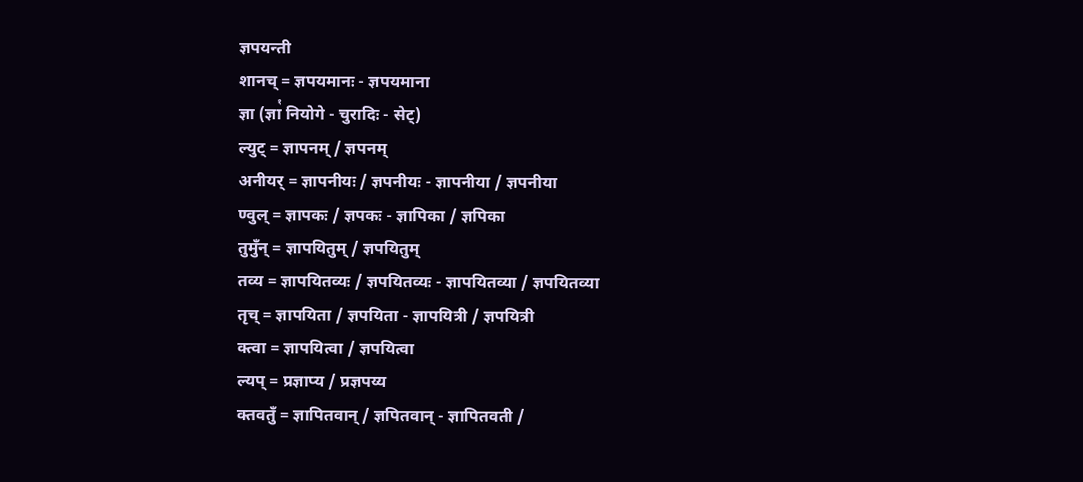ज्ञपयन्ती
शानच् = ज्ञपयमानः - ज्ञपयमाना
ज्ञा (ज्ञा꣡ नियोगे - चुरादिः - सेट्)
ल्युट् = ज्ञापनम् / ज्ञपनम्
अनीयर् = ज्ञापनीयः / ज्ञपनीयः - ज्ञापनीया / ज्ञपनीया
ण्वुल् = ज्ञापकः / ज्ञपकः - ज्ञापिका / ज्ञपिका
तुमुँन् = ज्ञापयितुम् / ज्ञपयितुम्
तव्य = ज्ञापयितव्यः / ज्ञपयितव्यः - ज्ञापयितव्या / ज्ञपयितव्या
तृच् = ज्ञापयिता / ज्ञपयिता - ज्ञापयित्री / ज्ञपयित्री
क्त्वा = ज्ञापयित्वा / ज्ञपयित्वा
ल्यप् = प्रज्ञाप्य / प्रज्ञपय्य
क्तवतुँ = ज्ञापितवान् / ज्ञपितवान् - ज्ञापितवती /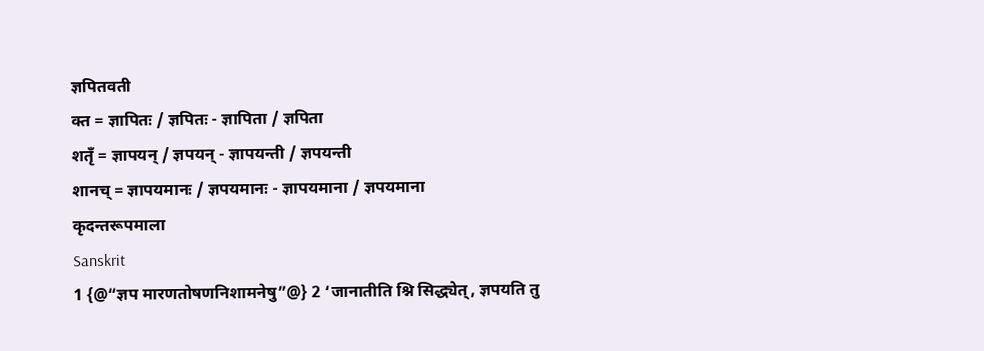ज्ञपितवती
क्त = ज्ञापितः / ज्ञपितः - ज्ञापिता / ज्ञपिता
शतृँ = ज्ञापयन् / ज्ञपयन् - ज्ञापयन्ती / ज्ञपयन्ती
शानच् = ज्ञापयमानः / ज्ञपयमानः - ज्ञापयमाना / ज्ञपयमाना
कृदन्तरूपमाला
Sanskrit
1 {@“ज्ञप मारणतोषणनिशामनेषु”@} 2 ‘जानातीति श्नि सिद्ध्येत्, ज्ञपयति तु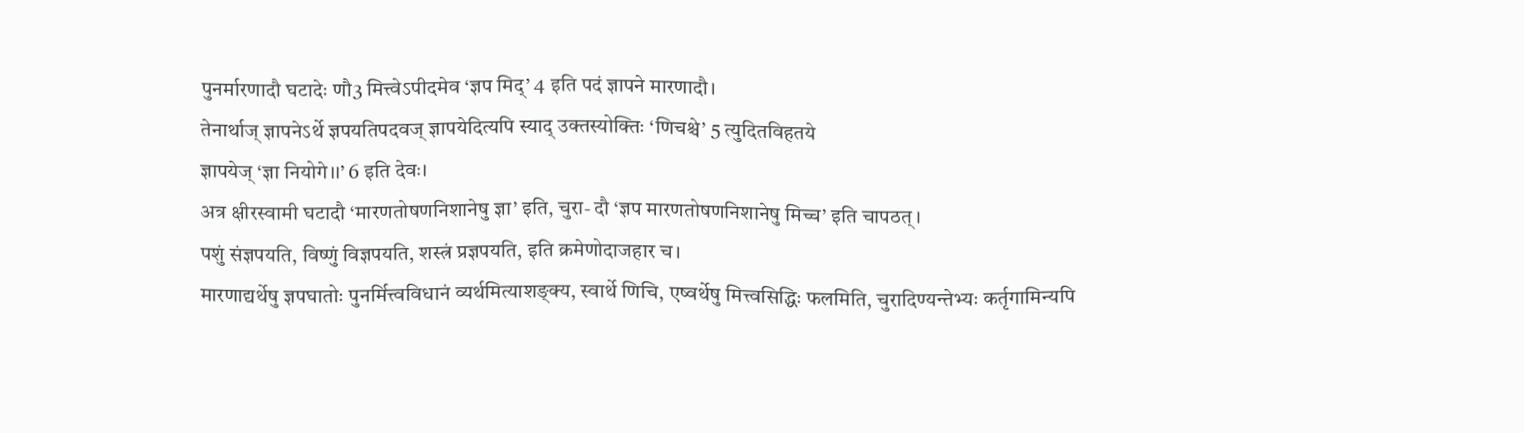पुनर्मारणादौ घटादेः णौ3 मित्त्वेऽपीदमेव ‘ज्ञप मिद्’ 4 इति पदं ज्ञापने मारणादौ।
तेनार्थाज् ज्ञापनेऽर्थे ज्ञपयतिपदवज् ज्ञापयेदित्यपि स्याद् उक्तस्योक्तिः ‘णिचश्चे’ 5 त्युदितविहतये
ज्ञापयेज् ‘ज्ञा नियोगे।।’ 6 इति देवः।
अत्र क्षीरस्वामी घटादौ ‘मारणतोषणनिशानेषु ज्ञा’ इति, चुरा- दौ ‘ज्ञप मारणतोषणनिशानेषु मिच्च’ इति चापठत्।
पशुं संज्ञपयति, विष्णुं विज्ञपयति, शस्त्रं प्रज्ञपयति, इति क्रमेणोदाजहार च।
मारणाद्यर्थेषु ज्ञपघातोः पुनर्मित्त्वविधानं व्यर्थमित्याशङ्क्य, स्वार्थे णिचि, एष्वर्थेषु मित्त्वसिद्धिः फलमिति, चुरादिण्यन्तेभ्यः कर्तृगामिन्यपि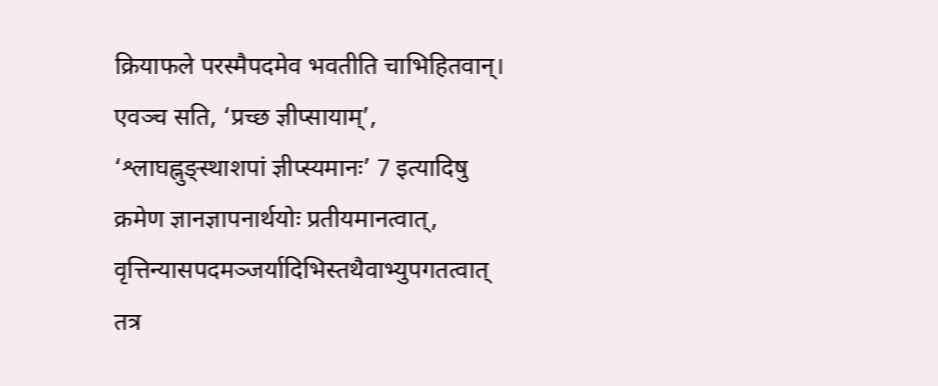क्रियाफले परस्मैपदमेव भवतीति चाभिहितवान्।
एवञ्च सति, ‘प्रच्छ ज्ञीप्सायाम्’, ‘श्लाघह्नुङ्स्थाशपां ज्ञीप्स्यमानः’ 7 इत्यादिषु क्रमेण ज्ञानज्ञापनार्थयोः प्रतीयमानत्वात्, वृत्तिन्यासपदमञ्जर्यादिभिस्तथैवाभ्युपगतत्वात् तत्र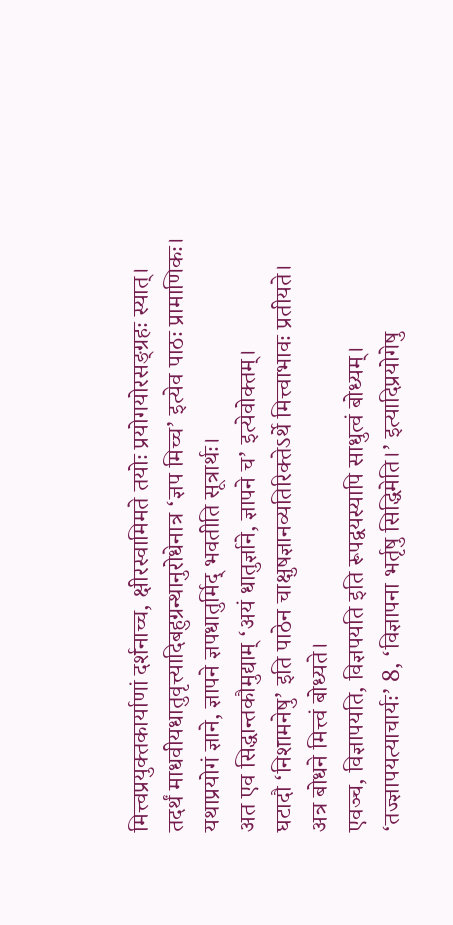मित्त्वप्रयुक्तकार्याणां दर्शनाच्च, क्षीरस्वामिमते तयोः प्रयोगयोरसङ्ग्रहः स्यात्।
तदर्थं माधवीयधातुवृत्त्यादिबहुग्रन्थानुरोधेनात्र ‘ज्ञप मिच्च’ इत्येव पाठः प्रामाणिकः।
यथाप्रयोगं ज्ञाने, ज्ञापने ज्ञपधातुर्मिद् भवतीति सूत्रार्थः।
अत एव सिद्धान्तकौमुद्याम् ‘अयं धातुर्ज्ञाने, ज्ञापने च’ इत्येवोक्तम्।
घटादौ ‘निशामनेषु’ इति पाठेन चाक्षुषज्ञानव्यतिरिक्तेऽर्थे मित्त्वाभावः प्रतीयते।
अत्र बोधने मित्त्वं बोध्यते।
एवञ्च, विज्ञापयति, विज्ञपयति इति रूपद्वयस्यापि साधुत्वं बोध्यम्।
‘तज्ज्ञापयत्याचार्यः’ 8, ‘विज्ञापना भर्तृषु सिद्धिमेति।’ इत्यादिप्रयोगेषु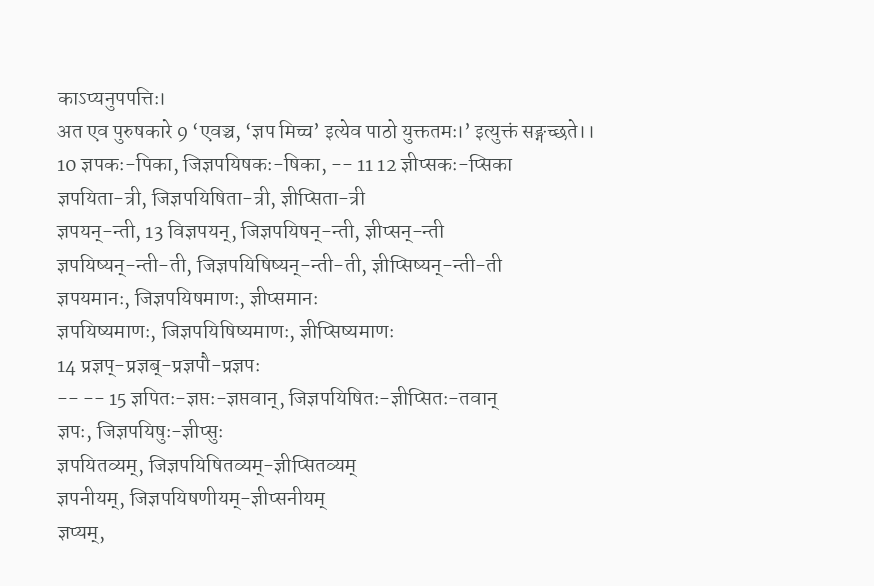काऽप्यनुपपत्तिः।
अत एव पुरुषकारे 9 ‘एवञ्च, ‘ज्ञप मिच्च’ इत्येव पाठो युक्ततमः।’ इत्युक्तं सङ्गच्छते।।
10 ज्ञपकः-पिका, जिज्ञपयिषकः-षिका, -- 11 12 ज्ञीप्सकः-प्सिका
ज्ञपयिता-त्री, जिज्ञपयिषिता-त्री, ज्ञीप्सिता-त्री
ज्ञपयन्-न्ती, 13 विज्ञपयन्, जिज्ञपयिषन्-न्ती, ज्ञीप्सन्-न्ती
ज्ञपयिष्यन्-न्ती-ती, जिज्ञपयिषिष्यन्-न्ती-ती, ज्ञीप्सिष्यन्-न्ती-ती
ज्ञपयमानः, जिज्ञपयिषमाणः, ज्ञीप्समानः
ज्ञपयिष्यमाणः, जिज्ञपयिषिष्यमाणः, ज्ञीप्सिष्यमाणः
14 प्रज्ञप्-प्रज्ञब्-प्रज्ञपौ-प्रज्ञपः
-- -- 15 ज्ञपितः-ज्ञप्तः-ज्ञप्तवान्, जिज्ञपयिषितः-ज्ञीप्सितः-तवान्
ज्ञपः, जिज्ञपयिषुः-ज्ञीप्सुः
ज्ञपयितव्यम्, जिज्ञपयिषितव्यम्-ज्ञीप्सितव्यम्
ज्ञपनीयम्, जिज्ञपयिषणीयम्-ज्ञीप्सनीयम्
ज्ञप्यम्,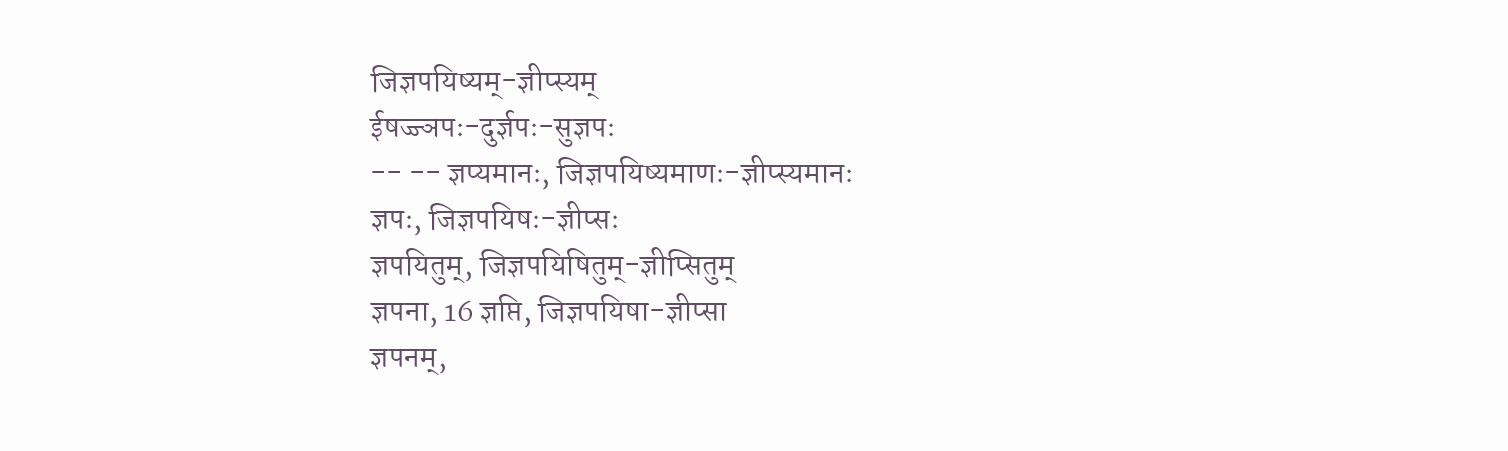जिज्ञपयिष्यम्-ज्ञीप्स्यम्
ईषज्ज्ञपः-दुर्ज्ञपः-सुज्ञपः
-- -- ज्ञप्यमानः, जिज्ञपयिष्यमाणः-ज्ञीप्स्यमानः
ज्ञपः, जिज्ञपयिषः-ज्ञीप्सः
ज्ञपयितुम्, जिज्ञपयिषितुम्-ज्ञीप्सितुम्
ज्ञपना, 16 ज्ञप्ति, जिज्ञपयिषा-ज्ञीप्सा
ज्ञपनम्,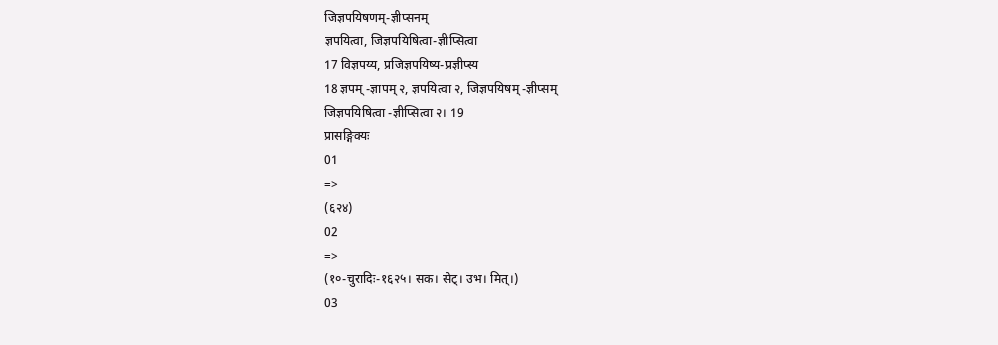जिज्ञपयिषणम्-ज्ञीप्सनम्
ज्ञपयित्वा, जिज्ञपयिषित्वा-ज्ञीप्सित्वा
17 विज्ञपय्य, प्रजिज्ञपयिष्य-प्रज्ञीप्स्य
18 ज्ञपम् -ज्ञापम् २, ज्ञपयित्वा २, जिज्ञपयिषम् -ज्ञीप्सम्
जिज्ञपयिषित्वा -ज्ञीप्सित्वा २। 19
प्रासङ्गिक्यः
01
=>
(६२४)
02
=>
(१०-चुरादिः-१६२५। सक। सेट्। उभ। मित्।)
03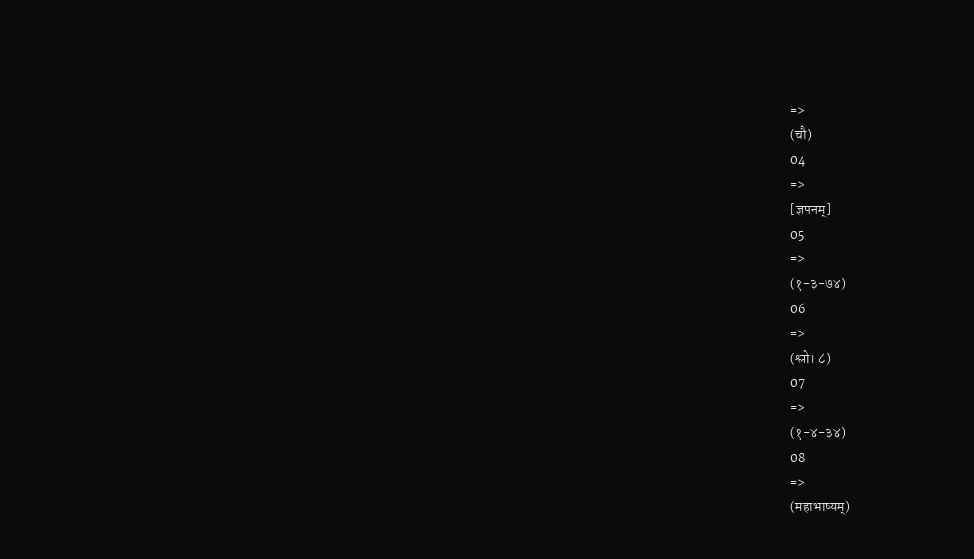=>
(चौ)
04
=>
[ज्ञपनम्]
05
=>
(१-३-७४)
06
=>
(श्लो। ८)
07
=>
(१-४-३४)
08
=>
(महाभाष्यम्)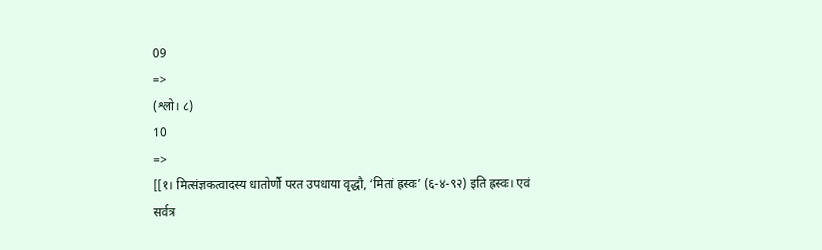09
=>
(श्लो। ८)
10
=>
[[१। मित्संज्ञकत्वादस्य धातोर्णौ परत उपधाया वृद्धौ, ‘मितां ह्रस्वः’ (६-४-९२) इति ह्रस्वः। एवं सर्वत्र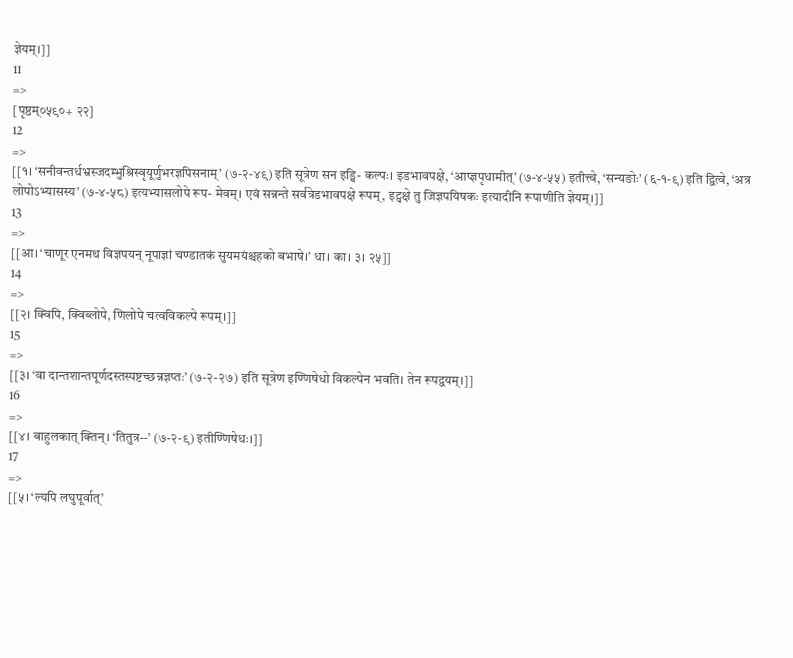ज्ञेयम्।]]
11
=>
[पृष्ठम्०५९०+ २२]
12
=>
[[१। ‘सनीवन्तर्धभ्रस्जदम्भुश्रिस्वृयूर्णुभरज्ञपिसनाम्’ (७-२-४९) इति सूत्रेण सन इड्वि- कल्पः। इडभावपक्षे, ‘आप्ज्ञपृधामीत्’ (७-४-५५) इतीत्त्वे, ‘सन्यङोः’ (६-१-९) इति द्वित्वे, ‘अत्र लोपोऽभ्यासस्य’ (७-४-५८) इत्यभ्यासलोपे रूप- मेवम्। एवं सन्नन्ते सर्वत्रेडभावपक्षे रूपम्, इट्पक्षे तु जिज्ञपयिषकः इत्यादीनि रूपाणीति ज्ञेयम्।]]
13
=>
[[आ। ‘चाणूर एनमथ विज्ञपयन् नूपाज्ञां चण्डातकं सुयमयंश्चहको बभाषे।’ धा। का। ३। २५]]
14
=>
[[२। क्विपि, क्विब्लोपे, णिलोपे चत्वविकल्पे रूपम्।]]
15
=>
[[३। ‘वा दान्तशान्तपूर्णदस्तस्पष्टच्छन्नज्ञप्तः’ (७-२-२७) इति सूत्रेण इण्णिषेधो विकल्पेन भवति। तेन रूपद्वयम्।]]
16
=>
[[४। बाहुलकात् क्तिन्। ‘तितुत्र--’ (७-२-९) इतीण्णिषेधः।]]
17
=>
[[५। ‘ल्यपि लघुपूर्वात्’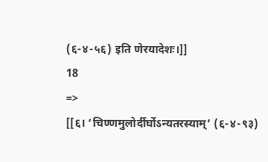(६-४-५६) इति णेरयादेशः।]]
18
=>
[[६। ‘चिण्णमुलोर्दीर्घोऽन्यतरस्याम्’ (६-४-९३)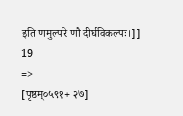इति णमुल्परे णौ दीर्घविकल्पः।]]
19
=>
[पृष्ठम्०५९१+ २७]